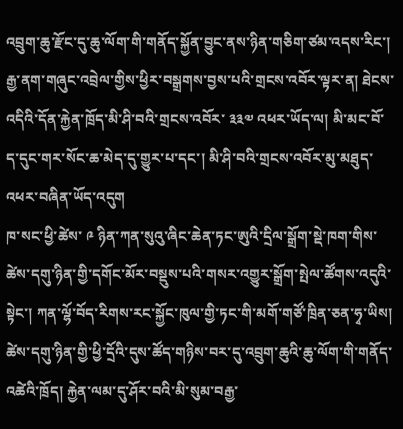འབྲུག་ཆུ་རྫོང་དུ་ཆུ་ལོག་གི་གནོད་སྐྱོན་བྱུང་ནས་ཉིན་གཅིག་ཙམ་འདས་རིང་། རྒྱ་ནག་གཞུང་འབྲེལ་གྱིས་ཕྱིར་བསྒྲགས་བྱས་པའི་གྲངས་འབོར་ལྟར་ན། ཐེངས་འདིའི་དོན་རྐྱེན་ཁྲོད་མི་ཤི་བའི་གྲངས་འབོར་ ༣༣༧ འཕར་ཡོད་ལ། མི་མང་བོ་ད་དུང་གར་སོང་ཆ་མེད་དུ་གྱུར་པ་དང་། མི་ཤི་བའི་གྲངས་འབོར་མུ་མཐུད་འཕར་བཞིན་ཡོད་འདུག
ཁ་སང་ཕྱི་ཚེས་ ༩ ཉིན་ཀན་སུའུ་ཞིང་ཆེན་ཏང་ཨུའི་དྲིལ་སྒྲོག་སྡེ་ཁག་གིས་ཚེས་དགུ་ཉིན་གྱི་དགོང་མོར་བསྡུས་པའི་གསར་འགྱུར་སྒྲོག་སྤེལ་ཚོགས་འདུའི་སྟེང་། ཀན་ལྷོ་བོད་རིགས་རང་སྐྱོང་ཁུལ་གྱི་ཏང་གི་མགོ་གཙོ་ཁྲིན་ཅན་ཧྭ་ཡིས། ཚེས་དགུ་ཉིན་གྱི་ཕྱི་དྲོའི་དུས་ཚོད་གཉིས་བར་དུ་འབྲུག་ཆུའི་ཆུ་ལོག་གི་གནོད་འཚེའི་ཁྲོད། རྐྱེན་ལམ་དུ་ཤོར་བའི་མི་སུམ་བརྒྱ་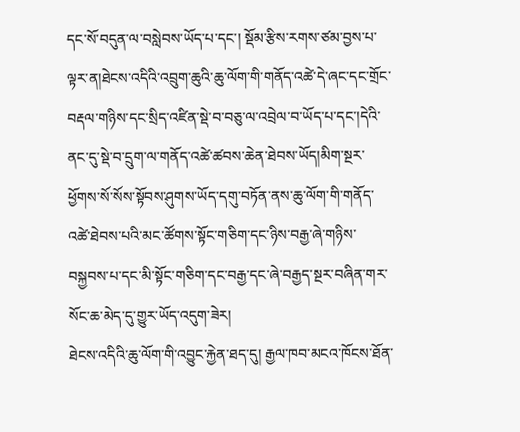དང་སོ་བདུན་ལ་བསླེབས་ཡོད་པ་དང་། སྡོམ་རྩིས་རགས་ཙམ་བྱས་པ་ལྟར་ན།ཐེངས་འདིའི་འབྲུག་ཆུའི་ཆུ་ལོག་གི་གནོད་འཚེ་དེ་ཞང་དང་གྲོང་བརྡལ་གཉིས་དང་སྲིད་འཛིན་སྡེ་བ་བཅུ་ལ་འབྲེལ་བ་ཡོད་པ་དང་།དེའི་ནང་དུ་སྡེ་བ་དྲུག་ལ་གནོད་འཚེ་ཚབས་ཆེན་ཐེབས་ཡོད།མིག་སྔར་ཕྱོགས་སོ་སོས་སྟོབས་ཤུགས་ཡོད་དགུ་བཏོན་ནས་ཆུ་ལོག་གི་གནོད་འཚེ་ཐེབས་པའི་མང་ཚོགས་སྟོང་གཅིག་དང་ཉིས་བརྒྱ་ཞེ་གཉིས་བསྐྱབས་པ་དང་མི་སྟོང་གཅིག་དང་བརྒྱ་དང་ཞེ་བརྒྱད་སྔར་བཞིན་གར་སོང་ཆ་མེད་དུ་གྱུར་ཡོད་འདུག་ཟེར།
ཐེངས་འདིའི་ཆུ་ལོག་གི་འབྱུང་རྐྱེན་ཐད་དུ། རྒྱལ་ཁབ་མངའ་ཁོངས་ཐོན་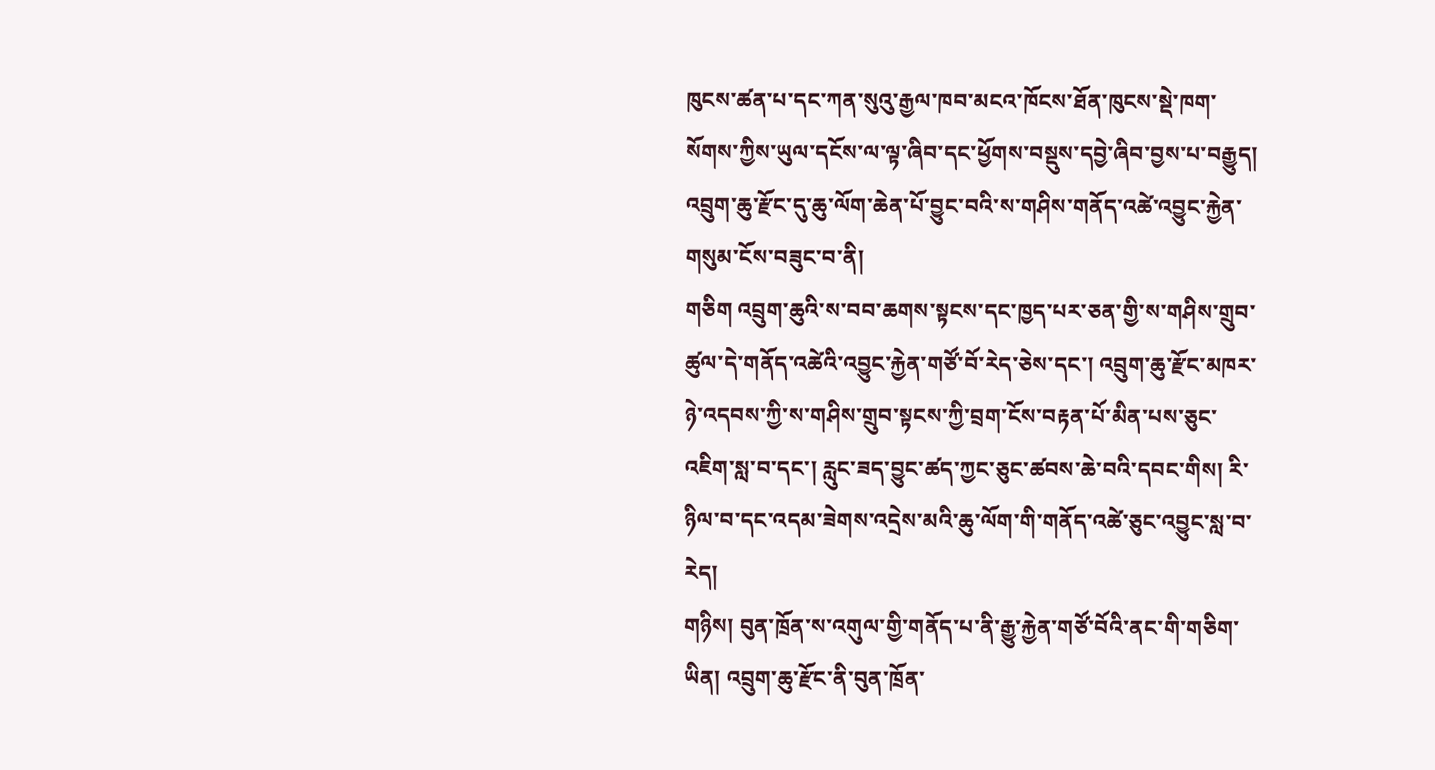ཁུངས་ཚན་པ་དང་ཀན་སུའུ་རྒྱལ་ཁབ་མངའ་ཁོངས་ཐོན་ཁུངས་སྡེ་ཁག་སོགས་ཀྱིས་ཡུལ་དངོས་ལ་ལྟ་ཞིབ་དང་ཕྱོགས་བསྡུས་དབྱེ་ཞིབ་བྱས་པ་བརྒྱུད། འབྲུག་ཆུ་རྫོང་དུ་ཆུ་ལོག་ཆེན་པོ་བྱུང་བའི་ས་གཤིས་གནོད་འཚེ་འབྱུང་རྐྱེན་གསུམ་ངོས་བཟུང་བ་ནི།
གཅིག འབྲུག་ཆུའི་ས་བབ་ཆགས་སྟངས་དང་ཁྱད་པར་ཅན་གྱི་ས་གཤིས་གྲུབ་ཚུལ་དེ་གནོད་འཚེའི་འབྱུང་རྐྱེན་གཙོ་བོ་རེད་ཅེས་དང་། འབྲུག་ཆུ་རྫོང་མཁར་ཉེ་འདབས་ཀྱི་ས་གཤིས་གྲུབ་སྟངས་ཀྱི་བྲག་ངོས་བརྟན་པོ་མིན་པས་ཅུང་འཇིག་སླ་བ་དང་། རླུང་ཟད་བྱུང་ཚད་ཀྱང་ཅུང་ཚབས་ཆེ་བའི་དབང་གིས། རི་ཉིལ་བ་དང་འདམ་ཟེགས་འདྲེས་མའི་ཆུ་ལོག་གི་གནོད་འཚེ་ཅུང་འབྱུང་སླ་བ་རེད།
གཉིས། བུན་ཁྲོན་ས་འགུལ་གྱི་གནོད་པ་ནི་རྒྱུ་རྐྱེན་གཙོ་བོའི་ནང་གི་གཅིག་ཡིན། འབྲུག་ཆུ་རྫོང་ནི་བུན་ཁྲོན་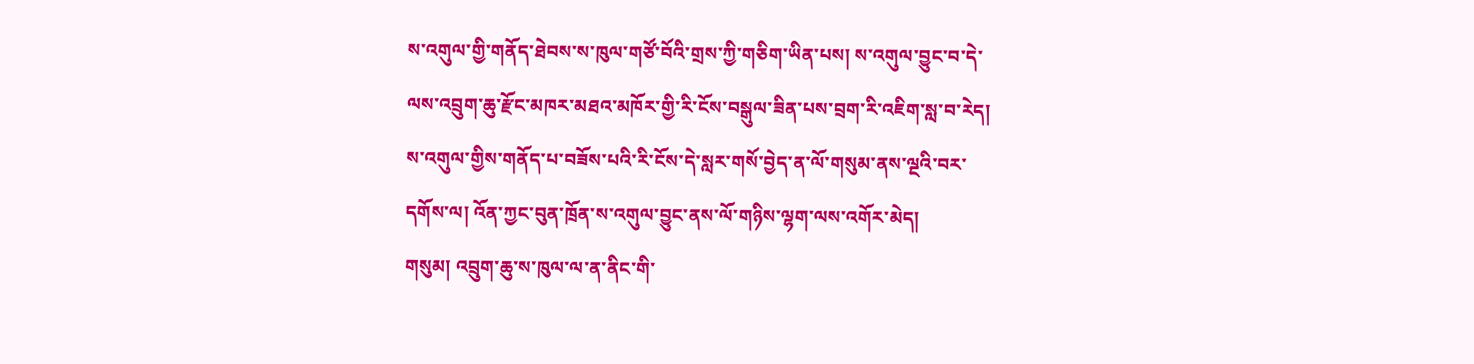ས་འགུལ་གྱི་གནོད་ཐེབས་ས་ཁུལ་གཙོ་བོའི་གྲས་ཀྱི་གཅིག་ཡིན་པས། ས་འགུལ་བྱུང་བ་དེ་ལས་འབྲུག་ཆུ་རྫོང་མཁར་མཐའ་མཁོར་གྱི་རི་ངོས་བསྒུལ་ཟིན་པས་བྲག་རི་འཇིག་སླ་བ་རེད། ས་འགུལ་གྱིས་གནོད་པ་བཟོས་པའི་རི་ངོས་དེ་སླར་གསོ་བྱེད་ན་ལོ་གསུམ་ནས་ལྔའི་བར་དགོས་ལ། འོན་ཀྱང་བུན་ཁྲོན་ས་འགུལ་བྱུང་ནས་ལོ་གཉིས་ལྷག་ལས་འགོར་མེད།
གསུམ། འབྲུག་ཆུ་ས་ཁུལ་ལ་ན་ནིང་གི་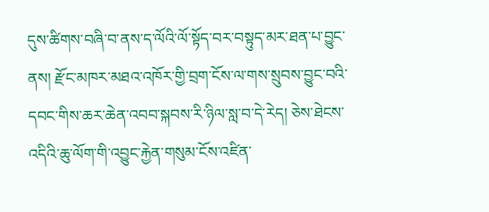དུས་ཚིགས་བཞི་བ་ནས་ད་ལོའི་ལོ་སྟོད་བར་བསྟུད་མར་ཐན་པ་བྱུང་ནས། རྫོང་མཁར་མཐའ་འཁོར་གྱི་བྲག་ངོས་ལ་གས་སྲུབས་བྱུང་བའི་དབང་གིས་ཆར་ཆེན་འབབ་སྐབས་རི་ཉིལ་སླ་བ་དེ་རེད། ཅེས་ཐེངས་འདིའི་ཆུ་ལོག་གི་འབྱུང་རྐྱེན་གསུམ་ངོས་འཛིན་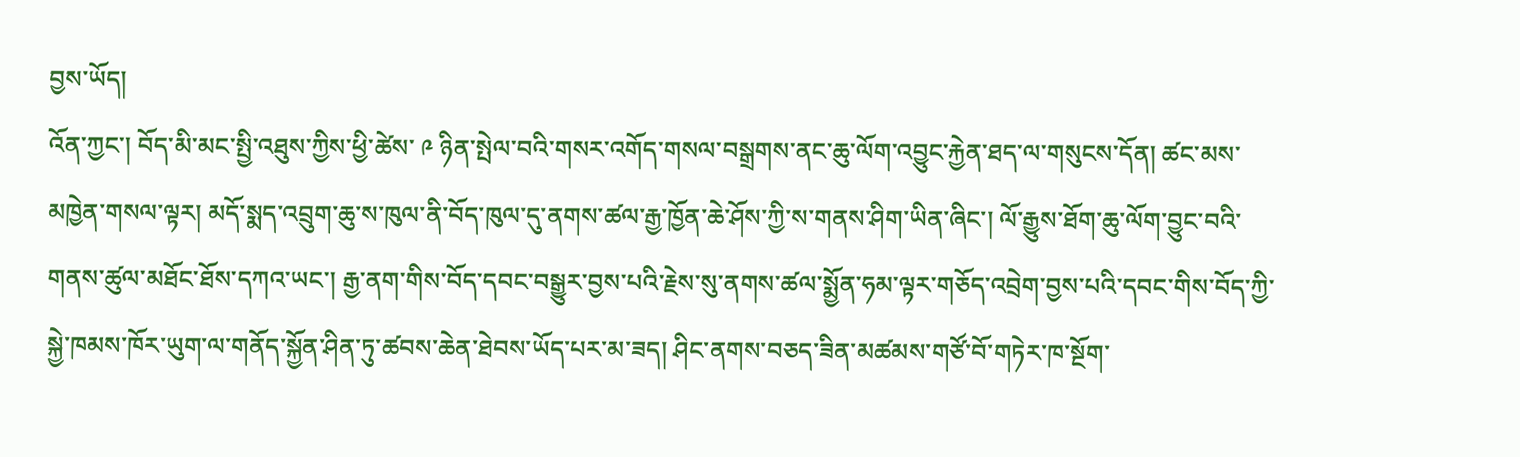བྱས་ཡོད།
འོན་ཀྱང་། བོད་མི་མང་སྤྱི་འཐུས་ཀྱིས་ཕྱི་ཚེས་ ༩ ཉིན་སྤེལ་བའི་གསར་འགོད་གསལ་བསྒྲགས་ནང་ཆུ་ལོག་འབྱུང་རྐྱེན་ཐད་ལ་གསུངས་དོན། ཚང་མས་མཁྱེན་གསལ་ལྟར། མདོ་སྨད་འབྲུག་ཆུ་ས་ཁུལ་ནི་བོད་ཁུལ་དུ་ནགས་ཚལ་རྒྱ་ཁྱོན་ཆེ་ཤོས་ཀྱི་ས་གནས་ཤིག་ཡིན་ཞིང་། ལོ་རྒྱུས་ཐོག་ཆུ་ལོག་བྱུང་བའི་གནས་ཚུལ་མཐོང་ཐོས་དཀའ་ཡང་། རྒྱ་ནག་གིས་བོད་དབང་བསྒྱུར་བྱས་པའི་རྗེས་སུ་ནགས་ཚལ་སྨྱོན་ཧམ་ལྟར་གཅོད་འབྲེག་བྱས་པའི་དབང་གིས་བོད་ཀྱི་སྐྱེ་ཁམས་ཁོར་ཡུག་ལ་གནོད་སྐྱོན་ཤིན་ཏུ་ཚབས་ཆེན་ཐེབས་ཡོད་པར་མ་ཟད། ཤིང་ནགས་བཅད་ཟིན་མཚམས་གཙོ་བོ་གཏེར་ཁ་སྔོག་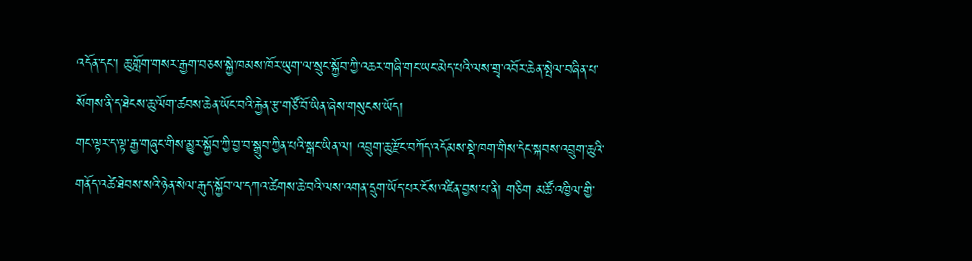འདོན་དང་། ཆུ་གློག་གསར་རྒྱག་བཅས་སྐྱེ་ཁམས་ཁོར་ཡུག་ལ་སྲུང་སྐྱོབ་ཀྱི་འཆར་གཞི་གང་ཡང་མེད་པའི་ལས་གྲྭ་འབོར་ཆེན་སྤེལ་བཞིན་པ་སོགས་ནི་ད་ཐེངས་ཆུ་ལོག་ཚབས་ཆེན་ཡོང་བའི་རྐྱེན་རྩ་གཙོ་བོ་ཡིན་ཞེས་གསུངས་ཡོད།
གང་ལྟར་ད་ལྟ་རྒྱ་གཞུང་གིས་མྱུར་སྐྱོབ་ཀྱི་བྱ་བ་སྒྲུབ་ཀྱིན་པའི་སྒང་ཡིན་ལ། འབྲུག་ཆུ་རྫོང་བཀོད་འདོམས་སྡེ་ཁག་གིས་དེང་སྐབས་འབྲུག་ཆུའི་གནོད་འཚེ་ཐེབས་སའི་ཉེན་སེལ་རྒུད་སྐྱོབ་ལ་དཀའ་ཚེགས་ཆེ་བའི་ལས་འགན་དྲུག་ཡོད་པར་ངོས་འཛིན་བྱས་པ་ནི། གཅིག མཚོ་འཁྱིལ་གྱི་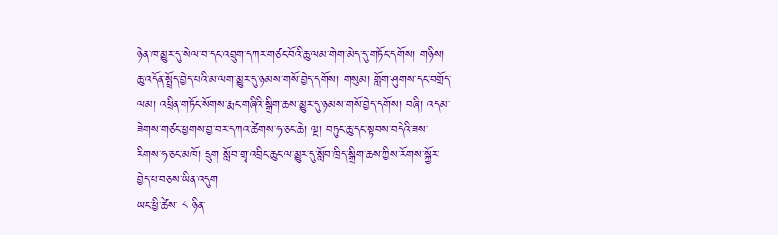ཉེན་ཁ་མྱུར་དུ་སེལ་བ་དང་འབྲུག་དཀར་གཙང་བོའི་ཆུ་ལམ་གེག་མེད་དུ་གཏོང་དགོས། གཉིས། ཆུ་འདོན་སྤྲོད་བྱེད་པའི་མ་ལག་མྱུར་དུ་ཉམས་གསོ་བྱེད་དགོས། གསུམ། གློག་ཤུགས་དང་བགྲོད་ལམ། འཕྲིན་གཏོང་སོགས་རྨང་གཞིའི་སྒྲིག་ཆས་མྱུར་དུ་ཉམས་གསོ་བྱེད་དགོས། བཞི། འདམ་ཟེགས་གཙང་ཕྱགས་བྱ་བར་དཀའ་ཚེགས་ཧ་ཅང་ཆེ། ལྔ། བཏུང་ཆུ་དང་སྟབས་བདེའི་ཟས་རིགས་ཧ་ཅང་མཁོ། དྲུག སློབ་གྲྭ་འབྲིང་ཆུང་ལ་མྱུར་དུ་སློབ་ཁྲིད་སྒྲིག་ཆས་ཀྱིས་རོགས་སྐྱོར་བྱེད་པ་བཅས་ཡིན་འདུག
ཡང་ཕྱི་ཚེས་ ༨ ཉིན་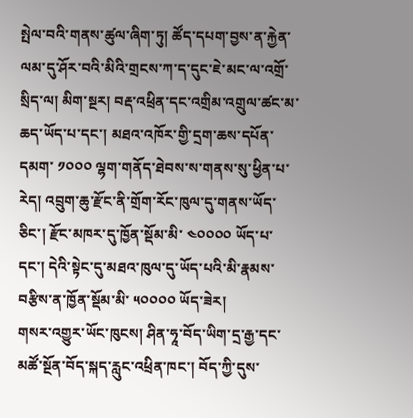སྤེལ་བའི་གནས་ཚུལ་ཞིག་ཏུ། ཚོད་དཔག་བྱས་ན་རྐྱེན་ལམ་དུ་ཤོར་བའི་མིའི་གྲངས་ཀ་ད་དུང་ཇེ་མང་ལ་འགྲོ་སྲིད་ལ། མིག་སྔར། བརྡ་འཕྲིན་དང་འགྲིམ་འགྲུལ་ཚང་མ་ཆད་ཡོད་པ་དང་། མཐའ་འཁོར་གྱི་དྲག་ཆས་དཔོན་དམག་ ༡༠༠༠ ལྷག་གནོད་ཐེབས་ས་གནས་སུ་ཕྱིན་པ་རེད། འབྲུག་ཆུ་རྫོང་ནི་གྲོག་རོང་ཁུལ་དུ་གནས་ཡོད་ཅིང་། རྫོང་མཁར་དུ་ཁྱོན་སྡོམ་མི་ ༤༠༠༠༠ ཡོད་པ་དང་། དེའི་སྟེང་དུ་མཐའ་ཁུལ་དུ་ཡོད་པའི་མི་རྣམས་བརྩིས་ན་ཁྱོན་སྡོམ་མི་ ༥༠༠༠༠ ཡོད་ཟེར།
གསར་འགྱུར་ཡོང་ཁུངས། ཤིན་ཧཱ་བོད་ཡིག་དྲ་རྒྱ་དང་མཚོ་སྔོན་བོད་སྐད་རླུང་འཕྲིན་ཁང་། བོད་ཀྱི་དུས་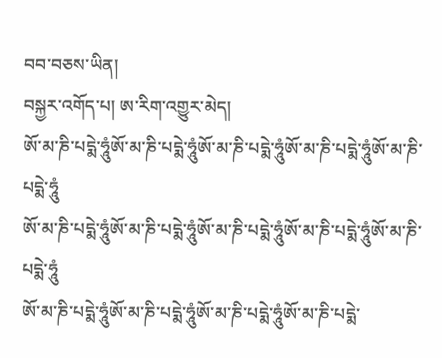བབ་བཅས་ཡིན།
བསྐྱར་འགོད་པ། ཨ་རིག་འགྱུར་མེད།
ཨོ་མ་ཎི་པདྨེ་ཧཱུཾཨོ་མ་ཎི་པདྨེ་ཧཱུཾཨོ་མ་ཎི་པདྨེ་ཧཱུཾཨོ་མ་ཎི་པདྨེ་ཧཱུཾཨོ་མ་ཎི་པདྨེ་ཧཱུཾ
ཨོ་མ་ཎི་པདྨེ་ཧཱུཾཨོ་མ་ཎི་པདྨེ་ཧཱུཾཨོ་མ་ཎི་པདྨེ་ཧཱུཾཨོ་མ་ཎི་པདྨེ་ཧཱུཾཨོ་མ་ཎི་པདྨེ་ཧཱུཾ
ཨོ་མ་ཎི་པདྨེ་ཧཱུཾཨོ་མ་ཎི་པདྨེ་ཧཱུཾཨོ་མ་ཎི་པདྨེ་ཧཱུཾཨོ་མ་ཎི་པདྨེ་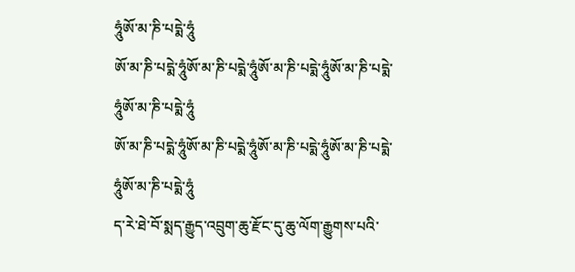ཧཱུཾཨོ་མ་ཎི་པདྨེ་ཧཱུཾ
ཨོ་མ་ཎི་པདྨེ་ཧཱུཾཨོ་མ་ཎི་པདྨེ་ཧཱུཾཨོ་མ་ཎི་པདྨེ་ཧཱུཾཨོ་མ་ཎི་པདྨེ་ཧཱུཾཨོ་མ་ཎི་པདྨེ་ཧཱུཾ
ཨོ་མ་ཎི་པདྨེ་ཧཱུཾཨོ་མ་ཎི་པདྨེ་ཧཱུཾཨོ་མ་ཎི་པདྨེ་ཧཱུཾཨོ་མ་ཎི་པདྨེ་ཧཱུཾཨོ་མ་ཎི་པདྨེ་ཧཱུཾ
ད་རེ་ཐེ་བོ་སྨད་རྒྱུད་འབྲུག་ཆུ་རྫོང་དུ་ཆུ་ལོག་རྒྱུགས་པའི་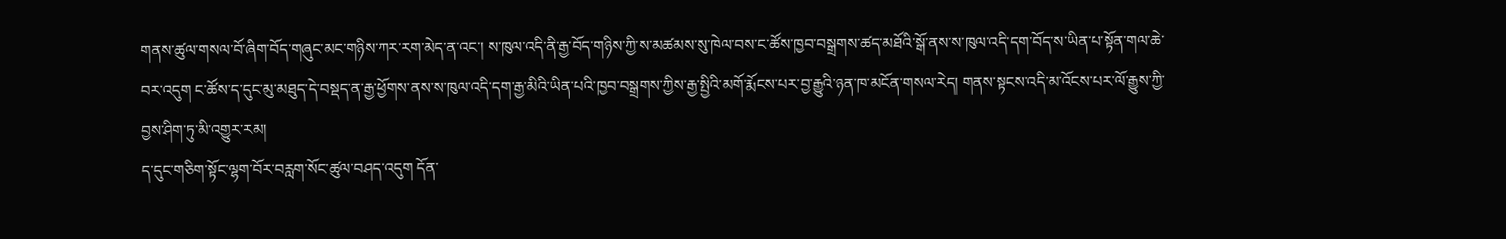གནས་ཚུལ་གསལ་བོ་ཞིག་བོད་གཞུང་མང་གཉིས་ཀར་རག་མེད་ན་འང་། ས་ཁུལ་འདི་ནི་རྒྱ་བོད་གཉིས་ཀྱི་ས་མཚམས་སུ་ཁེལ་བས་ང་ཚོས་ཁྱབ་བསྒྲགས་ཚད་མཐོའི་སྒོ་ནས་ས་ཁུལ་འདི་དག་བོད་ས་ཡིན་པ་སྟོན་གལ་ཆེ་བར་འདུག ང་ཚོས་ད་དུང་མུ་མཐུད་དེ་བསྡད་ན་རྒྱ་ཕྱོགས་ནས་ས་ཁུལ་འདི་དག་རྒྱ་མིའི་ཡིན་པའི་ཁྱབ་བསྒྲགས་ཀྱིས་རྒྱ་སྤྱིའི་མགོ་རྨོངས་པར་བྱ་རྒྱུའི་ཉན་ཁ་མངོན་གསལ་རེད། གནས་སྟངས་འདི་མ་འོངས་པར་ལོ་རྒྱུས་ཀྱི་བྱས་ཤིག་ཏུ་མི་འགྱུར་རམ།
ད་དུང་གཅིག་སྟོང་ལྷག་བོར་བརླག་སོང་ཚུལ་བཤད་འདུག དོན་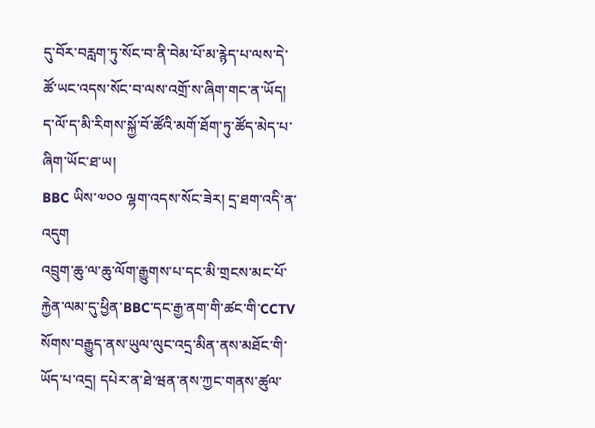དུ་བོར་བརླག་ཏུ་སོང་བ་ནི་བེམ་པོ་མ་རྙེད་པ་ལས་དེ་ཚོ་ཡང་འདས་སོང་བ་ལས་འགྲོ་ས་ཞིག་གང་ན་ཡོད། ད་ལོ་ད་མི་རིགས་སྐྱོ་བོ་ཚོའི་མགོ་ཐོག་ཏུ་ཚོད་མེད་པ་ཞིག་ཡོང་ཐ་ཡ།
BBC ཡིས་༧༠༠ ལྷག་འདས་སོང་ཟེར། དྲ་ཐག་འདི་ན་འདུག
འབྲུག་ཆུ་ལ་ཆུ་ལོག་རྒྱུགས་པ་དང་མི་གྲངས་མང་པོ་རྐྱེན་ལམ་དུ་ཕྱིན་BBC་དང་རྒྱ་ནག་གི་ཚང་གི་CCTV སོགས་བརྒྱུད་ནས་ཡུལ་ལུང་འདྲ་མིན་ནས་མཐོང་གི་ཡོད་པ་འདྲ། དཔེར་ན་ཐེ་ཝན་ནས་ཀྱང་གནས་ཚུལ་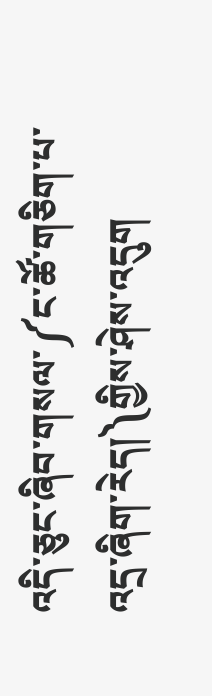འདི་ཅུང་ཞིབ་གསལ་༼ང་ཚོ་གཅིག་པ་འདྲ་ཞིག་རེད།༽གྱིས་ཤེས་འདུག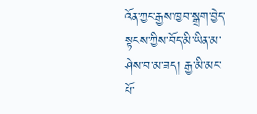འོན་ཀྱང་རྒྱས་ཁྱབ་སྒྲག་བྱེད་སྟངས་ཀྱིས་བོད་མི་ཡིན་མ་ཤེས་བ་མ་ཟད། རྒྱ་མི་མང་པོ་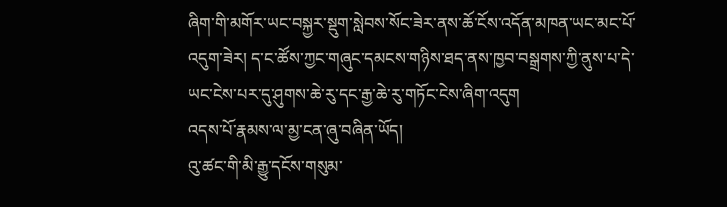ཞིག་གི་མགོར་ཡང་བསྐྱར་སྡུག་སླེབས་སོང་ཟེར་ནས་ཆོ་ངོས་འདོན་མཁན་ཡང་མང་པོ་འདུག་ཟེར། ད་ང་ཚོས་ཀྱང་གཞུང་དམངས་གཉིས་ཐད་ནས་ཁྱབ་བསྒྲགས་ཀྱི་ནུས་པ་དེ་ཡང་ངེས་པར་དུ་ཤུགས་ཆེ་རུ་དང་རྒྱ་ཆེ་རུ་གཏོང་ངེས་ཞིག་འདུག
འདས་པོ་རྣམས་ལ་མྱ་ངན་ཞུ་བཞིན་ཡོད།
འུ་ཚང་གི་མི་རྒྱུ་དངོས་གསུམ་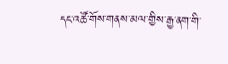དང་འཚོ་གོས་གནས་མལ་གྱིས་རྒྱ་ནག་གི་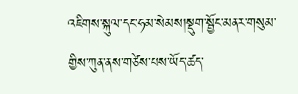འཇིགས་སྐུལ་དང་ཧམ་སེམས།སྡུག་སྦྱོང་མནར་གསུམ་གྱིས་ཀུན་ནས་གཙེས་པས་ཡོད་ཚད་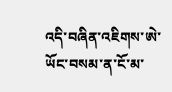འདི་བཞིན་འཇིགས་ཨེ་ཡོང་བསམ་ན་ངོ་མ་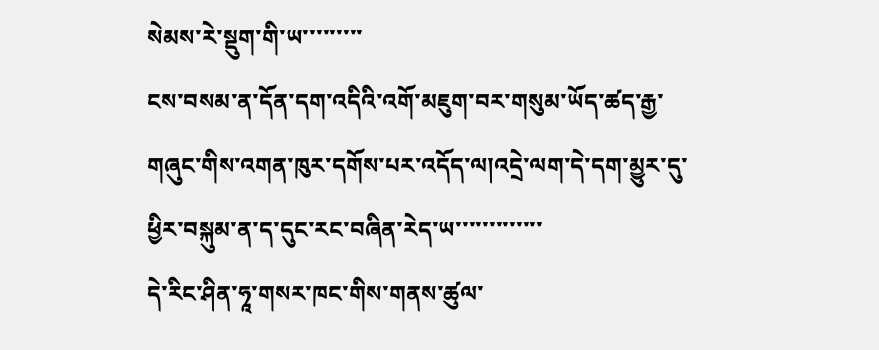སེམས་རེ་སྡུག་གི་ཡ་་་་་་་་་
ངས་བསམ་ན་དོན་དག་འདིའི་འགོ་མཇུག་བར་གསུམ་ཡོད་ཚད་རྒྱ་གཞུང་གིས་འགན་ཁུར་དགོས་པར་འདོད་ལ།འདྲེ་ལག་དེ་དག་མྱུར་དུ་ཕྱིར་བསྐུམ་ན་ད་དུང་རང་བཞིན་རེད་ཡ་་་་་་་་་་་་་
དེ་རིང་ཤིན་ཧཱ་གསར་ཁང་གིས་གནས་ཚུལ་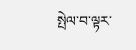སྤེལ་བ་ལྟར་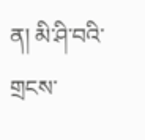ན། མི་ཤི་བའི་གྲངས་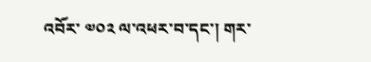འབོར་ ༧༠༢ ལ་འཕར་བ་དང་། གར་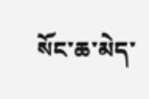སོང་ཆ་མེད་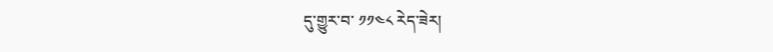དུ་གྱུར་བ་ ༡༡༤༨ རེད་ཟེར།